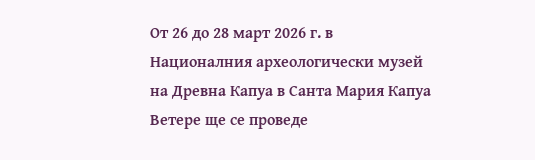От 26 до 28 март 2026 г. в Националния археологически музей на Древна Капуа в Санта Мария Капуа Ветере ще се проведе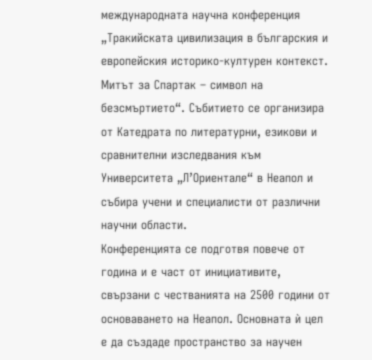международната научна конференция „Тракийската цивилизация в българския и европейския историко-културен контекст. Митът за Спартак – символ на безсмъртието“. Събитието се организира от Катедрата по литературни, езикови и сравнителни изследвания към Университета „Л’Ориентале“ в Неапол и събира учени и специалисти от различни научни области.
Конференцията се подготвя повече от година и е част от инициативите, свързани с честванията на 2500 години от основаването на Неапол. Основната ѝ цел е да създаде пространство за научен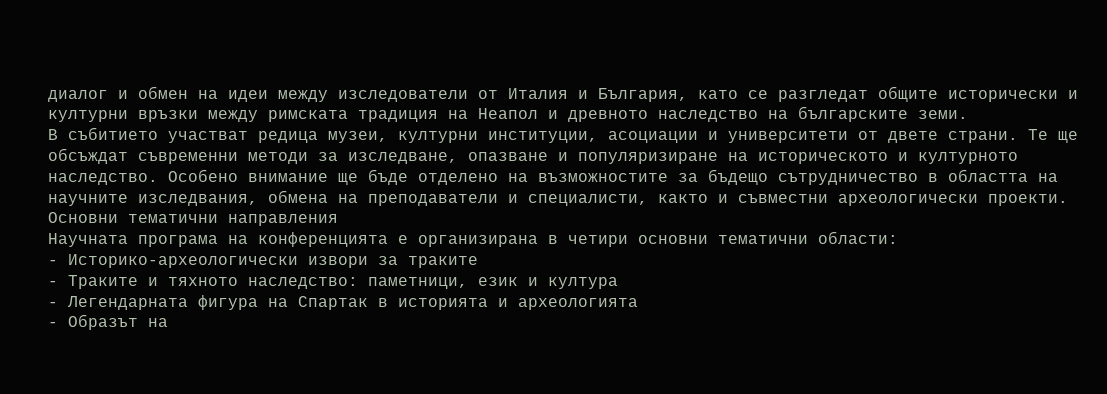диалог и обмен на идеи между изследователи от Италия и България, като се разгледат общите исторически и културни връзки между римската традиция на Неапол и древното наследство на българските земи.
В събитието участват редица музеи, културни институции, асоциации и университети от двете страни. Те ще обсъждат съвременни методи за изследване, опазване и популяризиране на историческото и културното наследство. Особено внимание ще бъде отделено на възможностите за бъдещо сътрудничество в областта на научните изследвания, обмена на преподаватели и специалисти, както и съвместни археологически проекти.
Основни тематични направления
Научната програма на конференцията е организирана в четири основни тематични области:
- Историко-археологически извори за траките
- Траките и тяхното наследство: паметници, език и култура
- Легендарната фигура на Спартак в историята и археологията
- Образът на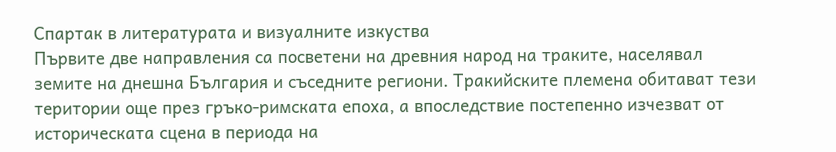Спартак в литературата и визуалните изкуства
Първите две направления са посветени на древния народ на траките, населявал земите на днешна България и съседните региони. Тракийските племена обитават тези територии още през гръко-римската епоха, а впоследствие постепенно изчезват от историческата сцена в периода на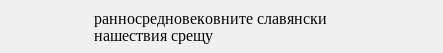ранносредновековните славянски нашествия срещу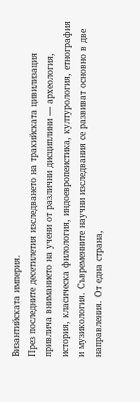Византийската империя.
През последните десетилетия изследването на тракийската цивилизация привлича вниманието на учени от различни дисциплини — археология, история, класическа филология, индоевропеистика, културология, етнография и музикология. Съвременните научни изследвания се развиват основно в две направления. От една страна,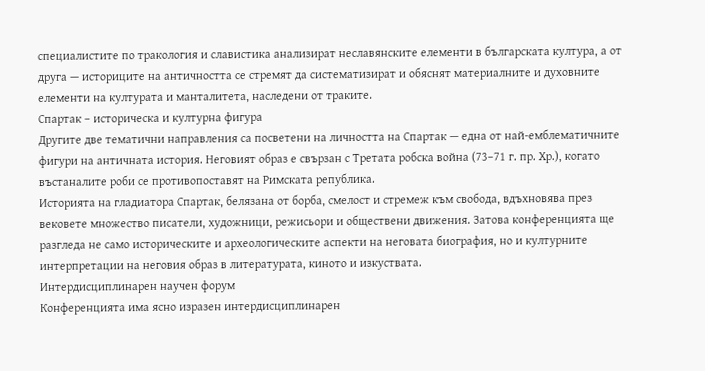специалистите по тракология и славистика анализират неславянските елементи в българската култура, а от друга — историците на античността се стремят да систематизират и обяснят материалните и духовните елементи на културата и манталитета, наследени от траките.
Спартак – историческа и културна фигура
Другите две тематични направления са посветени на личността на Спартак — една от най-емблематичните фигури на античната история. Неговият образ е свързан с Третата робска война (73–71 г. пр. Хр.), когато въстаналите роби се противопоставят на Римската република.
Историята на гладиатора Спартак, белязана от борба, смелост и стремеж към свобода, вдъхновява през вековете множество писатели, художници, режисьори и обществени движения. Затова конференцията ще разгледа не само историческите и археологическите аспекти на неговата биография, но и културните интерпретации на неговия образ в литературата, киното и изкуствата.
Интердисциплинарен научен форум
Конференцията има ясно изразен интердисциплинарен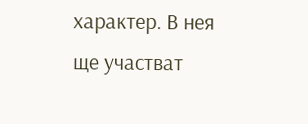характер. В нея ще участват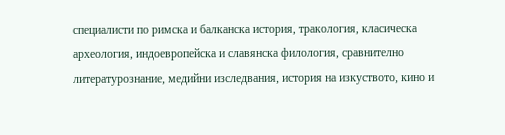специалисти по римска и балканска история, тракология, класическа археология, индоевропейска и славянска филология, сравнително литературознание, медийни изследвания, история на изкуството, кино и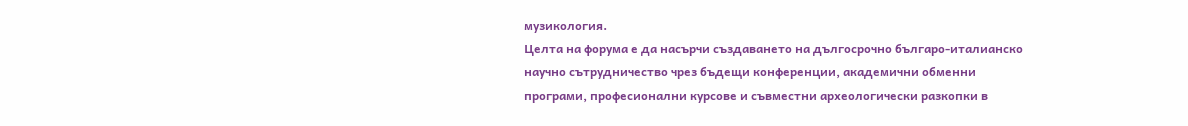музикология.
Целта на форума е да насърчи създаването на дългосрочно българо-италианско научно сътрудничество чрез бъдещи конференции, академични обменни програми, професионални курсове и съвместни археологически разкопки в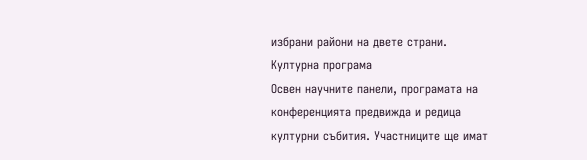избрани райони на двете страни.
Културна програма
Освен научните панели, програмата на конференцията предвижда и редица културни събития. Участниците ще имат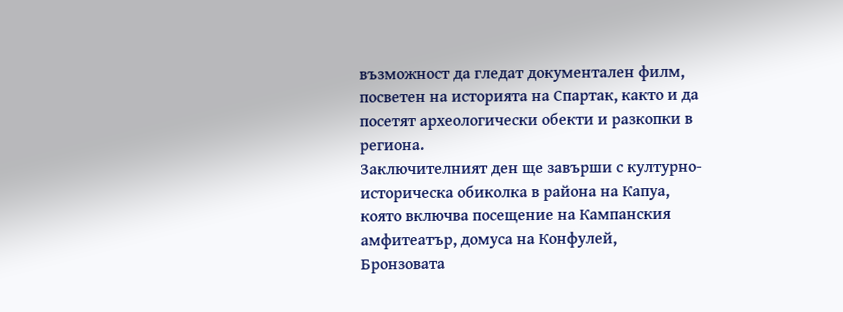възможност да гледат документален филм, посветен на историята на Спартак, както и да посетят археологически обекти и разкопки в региона.
Заключителният ден ще завърши с културно-историческа обиколка в района на Капуа, която включва посещение на Кампанския амфитеатър, домуса на Конфулей, Бронзовата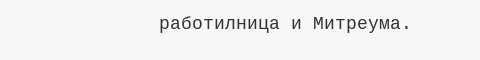работилница и Митреума.